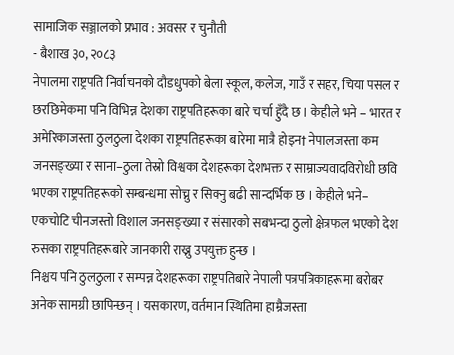सामाजिक सञ्जालको प्रभाव : अवसर र चुनौती
- बैशाख ३०, २०८३
नेपालमा राष्ट्रपति निर्वाचनको दौडधुपको बेला स्कूल, कलेज, गाउँ र सहर, चिया पसल र छरछिमेकमा पनि विभिन्न देशका राष्ट्रपतिहरूका बारे चर्चा हुँदै छ । केहीले भने – भारत र अमेरिकाजस्ता ठुलठुला देशका राष्ट्रपतिहरूका बारेमा मात्रै होइन† नेपालजस्ता कम जनसङ्ख्या र साना–ठुला तेस्रो विश्वका देशहरूका देशभक्त र साम्राज्यवादविरोधी छवि भएका राष्ट्रपतिहरूको सम्बन्धमा सोच्नु र सिक्नु बढी सान्दर्भिक छ । केहीले भने– एकचोटि चीनजस्तो विशाल जनसङ्ख्या र संसारको सबभन्दा ठुलो क्षेत्रफल भएको देश रुसका राष्ट्रपतिहरूबारे जानकारी राख्नु उपयुक्त हुन्छ ।
निश्चय पनि ठुलठुला र सम्पन्न देशहरूका राष्ट्रपतिबारे नेपाली पत्रपत्रिकाहरूमा बरोबर अनेक सामग्री छापिन्छन् । यसकारण, वर्तमान स्थितिमा हाम्रैजस्ता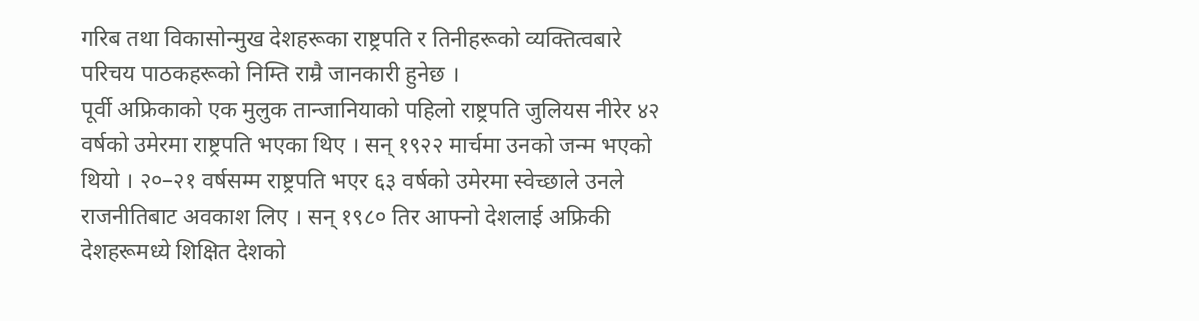गरिब तथा विकासोन्मुख देशहरूका राष्ट्रपति र तिनीहरूको व्यक्तित्वबारे परिचय पाठकहरूको निम्ति राम्रै जानकारी हुनेछ ।
पूर्वी अफ्रिकाको एक मुलुक तान्जानियाको पहिलो राष्ट्रपति जुलियस नीरेर ४२ वर्षको उमेरमा राष्ट्रपति भएका थिए । सन् १९२२ मार्चमा उनको जन्म भएको थियो । २०–२१ वर्षसम्म राष्ट्रपति भएर ६३ वर्षको उमेरमा स्वेच्छाले उनले राजनीतिबाट अवकाश लिए । सन् १९८० तिर आफ्नो देशलाई अफ्रिकी देशहरूमध्ये शिक्षित देशको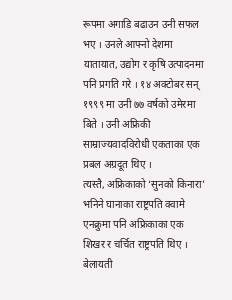रूपमा अगाडि बढाउन उनी सफल भए । उनले आफ्नो देशमा यातायात, उद्योग र कृषि उत्पादनमा पनि प्रगति गरे । १४ अक्टोबर सन् १९९९ मा उनी ७७ वर्षको उमेरमा बिते । उनी अफ्रिकी साम्राज्यवादविरोधी एकताका एक प्रबल अग्रदूत थिए ।
त्यस्तै, अफ्रिकाको ‘सुनको किनारा’ भनिने घानाका राष्ट्रपति क्वामे एनक्रुमा पनि अफ्रिकाका एक शिखर र चर्चित राष्ट्रपति थिए । बेलायती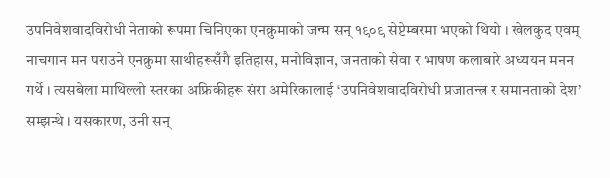उपनिवेशवादविरोधी नेताको रूपमा चिनिएका एनक्रुमाको जन्म सन् १९०९ सेप्टेम्बरमा भएको थियो । खेलकुद एवम् नाचगान मन पराउने एनक्रुमा साथीहरूसँगै इतिहास, मनोविज्ञान, जनताको सेवा र भाषण कलाबारे अध्ययन मनन गर्थे । त्यसबेला माथिल्लो स्तरका अफ्रिकीहरू संरा अमेरिकालाई ‘उपनिवेशवादविरोधी प्रजातन्त्र र समानताको देश’ सम्झन्थे । यसकारण, उनी सन्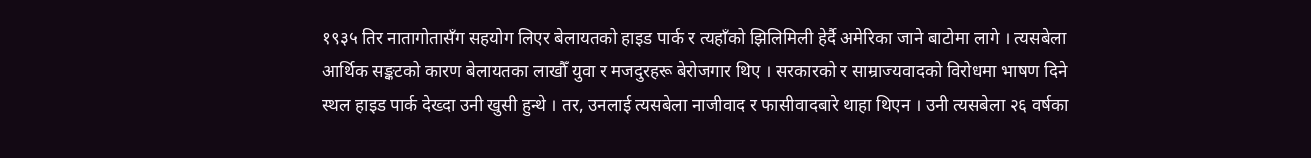१९३५ तिर नातागोतासँग सहयोग लिएर बेलायतको हाइड पार्क र त्यहाँको झिलिमिली हेर्दै अमेरिका जाने बाटोमा लागे । त्यसबेला आर्थिक सङ्कटको कारण बेलायतका लाखौँ युवा र मजदुरहरू बेरोजगार थिए । सरकारको र साम्राज्यवादको विरोधमा भाषण दिने स्थल हाइड पार्क देख्दा उनी खुसी हुन्थे । तर, उनलाई त्यसबेला नाजीवाद र फासीवादबारे थाहा थिएन । उनी त्यसबेला २६ वर्षका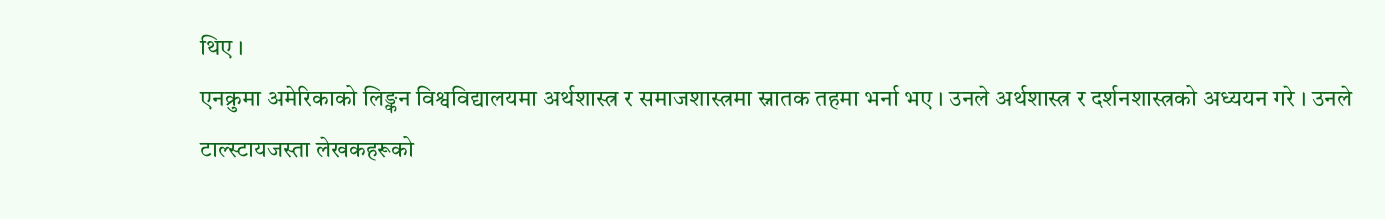थिए ।
एनक्रुमा अमेरिकाको लिङ्कन विश्वविद्यालयमा अर्थशास्त्र र समाजशास्त्रमा स्नातक तहमा भर्ना भए । उनले अर्थशास्त्र र दर्शनशास्त्रको अध्ययन गरे । उनले टाल्स्टायजस्ता लेखकहरूको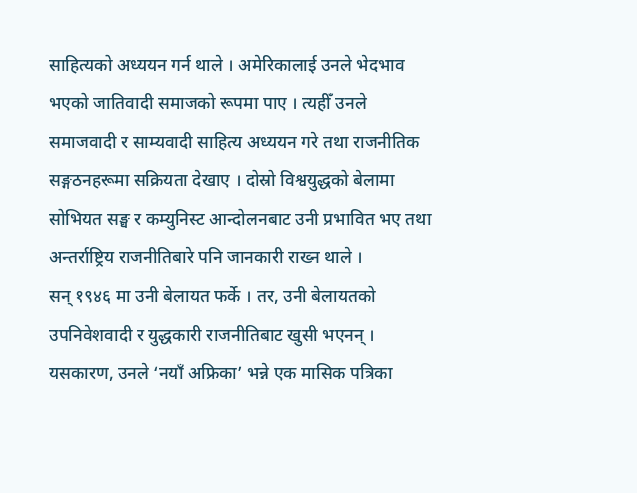साहित्यको अध्ययन गर्न थाले । अमेरिकालाई उनले भेदभाव भएको जातिवादी समाजको रूपमा पाए । त्यहीँ उनले समाजवादी र साम्यवादी साहित्य अध्ययन गरे तथा राजनीतिक सङ्गठनहरूमा सक्रियता देखाए । दोस्रो विश्वयुद्धको बेलामा सोभियत सङ्घ र कम्युनिस्ट आन्दोलनबाट उनी प्रभावित भए तथा अन्तर्राष्ट्रिय राजनीतिबारे पनि जानकारी राख्न थाले ।
सन् १९४६ मा उनी बेलायत फर्के । तर, उनी बेलायतको उपनिवेशवादी र युद्धकारी राजनीतिबाट खुसी भएनन् । यसकारण, उनले ‘नयाँ अफ्रिका’ भन्ने एक मासिक पत्रिका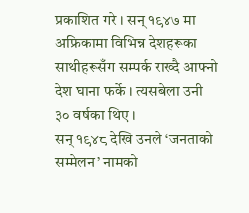प्रकाशित गरे । सन् १९४७ मा अफ्रिकामा विभिन्न देशहरूका साथीहरूसँग सम्पर्क राख्दै आफ्नो देश घाना फर्के । त्यसबेला उनी ३० वर्षका थिए ।
सन् १९४८ देखि उनले ‘जनताको सम्मेलन’ नामको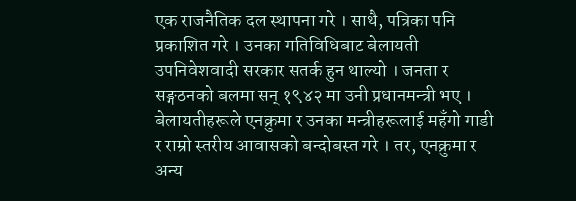एक राजनैतिक दल स्थापना गरे । साथै, पत्रिका पनि प्रकाशित गरे । उनका गतिविधिबाट बेलायती उपनिवेशवादी सरकार सतर्क हुन थाल्यो । जनता र सङ्गठनको बलमा सन् १९४२ मा उनी प्रधानमन्त्री भए ।
बेलायतीहरूले एनक्रुमा र उनका मन्त्रीहरूलाई महँगो गाडी र राम्रो स्तरीय आवासको बन्दोबस्त गरे । तर, एनक्रुमा र अन्य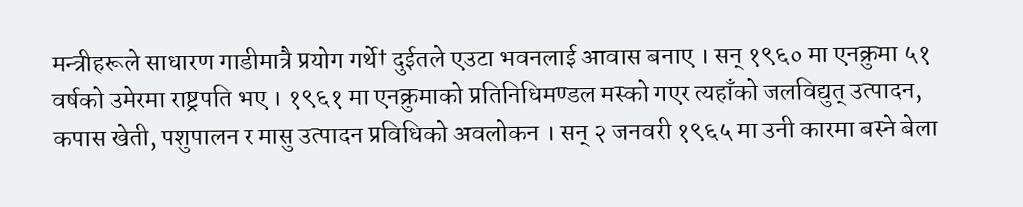मन्त्रीहरूले साधारण गाडीमात्रै प्रयोग गर्थे† दुईतले एउटा भवनलाई आवास बनाए । सन् १९६० मा एनक्रुमा ५१ वर्षको उमेरमा राष्ट्रपति भए । १९६१ मा एनक्रुमाको प्रतिनिधिमण्डल मस्को गएर त्यहाँको जलविद्युत् उत्पादन, कपास खेती, पशुपालन र मासु उत्पादन प्रविधिको अवलोकन । सन् २ जनवरी १९६५ मा उनी कारमा बस्ने बेला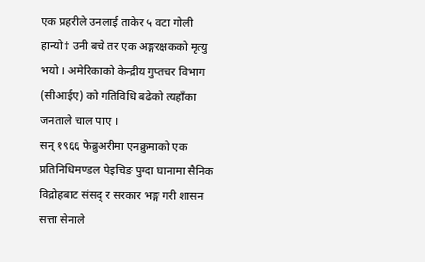एक प्रहरीले उनलाई ताकेर ५ वटा गोली हान्यो† उनी बचे तर एक अङ्गरक्षकको मृत्यु भयो । अमेरिकाको केन्द्रीय गुप्तचर विभाग (सीआईए) को गतिविधि बढेको त्यहाँका जनताले चाल पाए ।
सन् १९६६ फेब्रुअरीमा एनक्रुमाको एक प्रतिनिधिमण्डल पेइचिङ पुग्दा घानामा सैनिक विद्रोहबाट संसद् र सरकार भङ्ग गरी शासन सत्ता सेनाले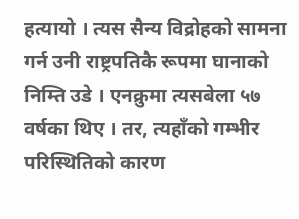हत्यायो । त्यस सैन्य विद्रोहको सामना गर्न उनी राष्ट्रपतिकै रूपमा घानाको निम्ति उडे । एनक्रुमा त्यसबेला ५७ वर्षका थिए । तर, त्यहाँको गम्भीर परिस्थितिको कारण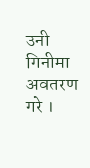उनी गिनीमा अवतरण गरे ।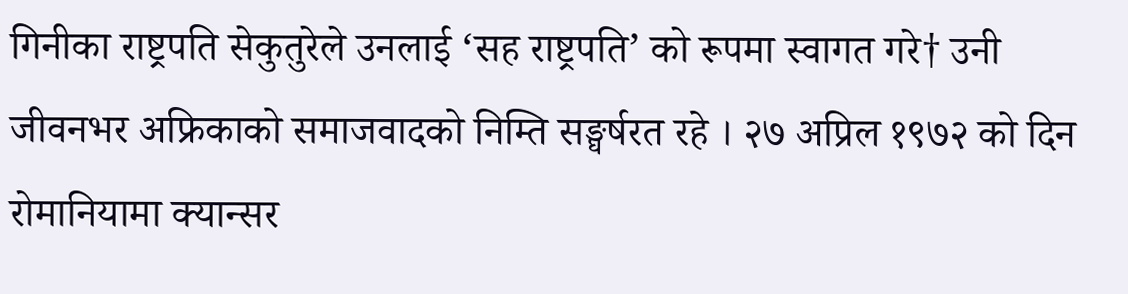गिनीका राष्ट्रपति सेकुतुरेले उनलाई ‘सह राष्ट्रपति’ को रूपमा स्वागत गरे† उनी जीवनभर अफ्रिकाको समाजवादको निम्ति सङ्घर्षरत रहे । २७ अप्रिल १९७२ को दिन रोमानियामा क्यान्सर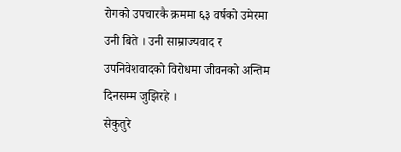रोगको उपचारकै क्रममा ६३ वर्षको उमेरमा उनी बिते । उनी साम्राज्यवाद र उपनिवेशवादको विरोधमा जीवनको अन्तिम दिनसम्म जुझिरहे ।
सेकुतुरे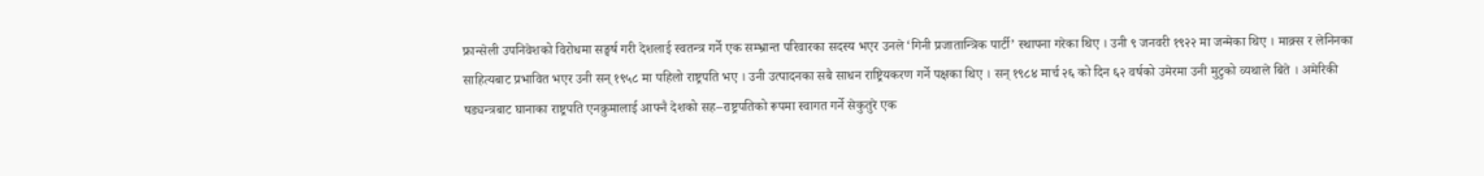फ्रान्सेली उपनिवेशको विरोधमा सङ्घर्ष गरी देशलाई स्वतन्त्र गर्ने एक सम्भ्रान्त परिवारका सदस्य भएर उनले ‘गिनी प्रजातान्त्रिक पार्टी’ स्थापना गरेका थिए । उनी ९ जनवरी १९२२ मा जन्मेका थिए । माक्र्स र लेनिनका साहित्यबाट प्रभावित भएर उनी सन् १९५८ मा पहिलो राष्ट्रपति भए । उनी उत्पादनका सबै साधन राष्ट्रियकरण गर्ने पक्षका थिए । सन् १९८४ मार्च २६ को दिन ६२ वर्षको उमेरमा उनी मुटुको व्यथाले बिते । अमेरिकी षड्यन्त्रबाट घानाका राष्ट्रपति एनक्रुमालाई आफ्नै देशको सह–राष्ट्रपतिको रूपमा स्वागत गर्ने सेकुतुरे एक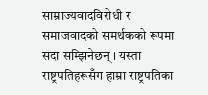साम्राज्यवादविरोधी र समाजवादको समर्थकको रूपमा सदा सम्झिनेछन् । यस्ता राष्ट्रपतिहरूसँग हाम्रा राष्ट्रपतिका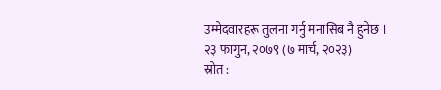उम्मेदवारहरू तुलना गर्नु मनासिब नै हुनेछ ।
२३ फागुन, २०७९ (७ मार्च, २०२३)
स्रोत :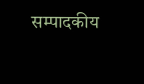सम्पादकीय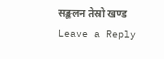सङ्कलन तेस्रो खण्ड
Leave a Reply